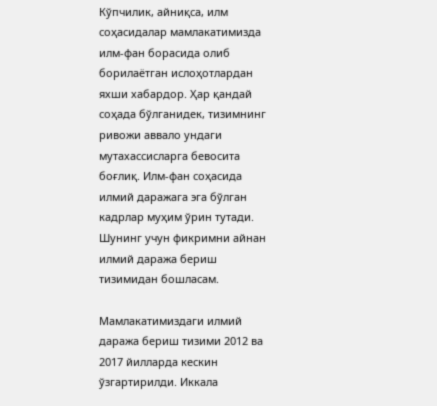Кўпчилик, айниқса, илм соҳасидалар мамлакатимизда илм-фан борасида олиб борилаётган ислоҳотлардан яхши хабардор. Ҳар қандай соҳада бўлганидек, тизимнинг ривожи аввало ундаги мутахассисларга бевосита боғлиқ. Илм-фан соҳасида илмий даражага эга бўлган кадрлар муҳим ўрин тутади. Шунинг учун фикримни айнан илмий даража бериш тизимидан бошласам.

Мамлакатимиздаги илмий даража бериш тизими 2012 ва 2017 йилларда кескин ўзгартирилди. Иккала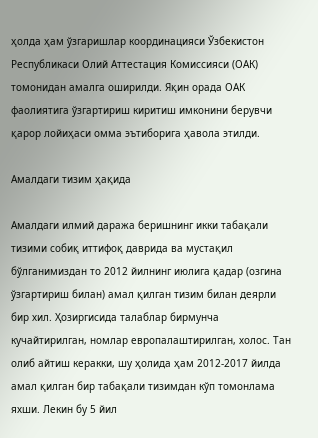ҳолда ҳам ўзгаришлар координацияси Ўзбекистон Республикаси Олий Аттестация Комиссияси (ОАК) томонидан амалга оширилди. Яқин орада ОАК фаолиятига ўзгартириш киритиш имконини берувчи қарор лойиҳаси омма эътиборига ҳавола этилди.

Амалдаги тизим ҳақида

Амалдаги илмий даража беришнинг икки табақали тизими собиқ иттифоқ даврида ва мустақил бўлганимиздан то 2012 йилнинг июлига қадар (озгина ўзгартириш билан) амал қилган тизим билан деярли бир хил. Ҳозиргисида талаблар бирмунча кучайтирилган, номлар европалаштирилган, холос. Тан олиб айтиш керакки, шу ҳолида ҳам 2012-2017 йилда амал қилган бир табақали тизимдан кўп томонлама яхши. Лекин бу 5 йил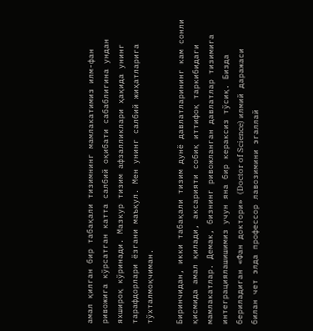амал қилган бир табақали тизимнинг мамлакатимиз илм-фан ривожига кўрсатган катта салбий оқибати сабаблигина ундан яхшироқ кўринади. Мазкур тизим афзалликлари ҳақида унинг тарафдорлари ёзгани маъқул. Мен унинг салбий жиҳатларига тўхталмоқчиман.

Биринчидан, икки табақали тизим дунё давлатларининг кам сонли қисмида амал қилади, аксарияти собиқ иттифоқ таркибидаги мамлакатлар. Демак, бизнинг ривожланган давлатлар тизимига интеграциялашишимиз учун яна бир кераксиз тўсиқ. Бизда бериладиган «Фан доктори» (Doctor of Science) илмий даражаси билан чет элда профессор лавозимини эгаллай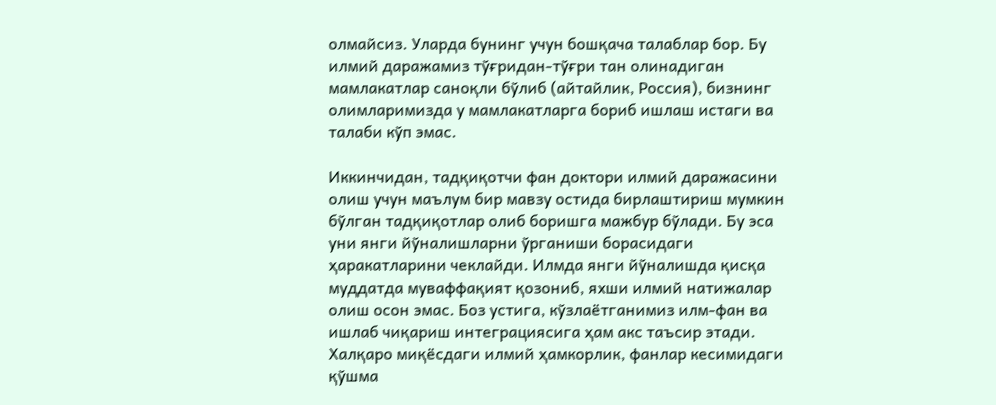олмайсиз. Уларда бунинг учун бошқача талаблар бор. Бу илмий даражамиз тўғридан-тўғри тан олинадиган мамлакатлар саноқли бўлиб (айтайлик, Россия), бизнинг олимларимизда у мамлакатларга бориб ишлаш истаги ва талаби кўп эмас.

Иккинчидан, тадқиқотчи фан доктори илмий даражасини олиш учун маълум бир мавзу остида бирлаштириш мумкин бўлган тадқиқотлар олиб боришга мажбур бўлади. Бу эса уни янги йўналишларни ўрганиши борасидаги ҳаракатларини чеклайди. Илмда янги йўналишда қисқа муддатда муваффақият қозониб, яхши илмий натижалар олиш осон эмас. Боз устига, кўзлаётганимиз илм-фан ва ишлаб чиқариш интеграциясига ҳам акс таъсир этади. Халқаро миқёсдаги илмий ҳамкорлик, фанлар кесимидаги қўшма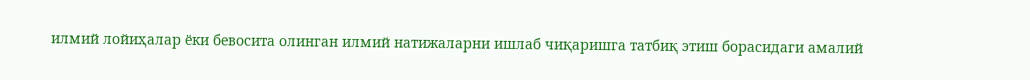илмий лойиҳалар ёки бевосита олинган илмий натижаларни ишлаб чиқаришга татбиқ этиш борасидаги амалий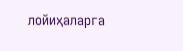лойиҳаларга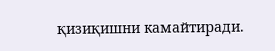қизиқишни камайтиради.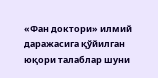«Фан доктори» илмий даражасига қўйилган юқори талаблар шуни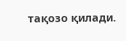тақозо қилади.